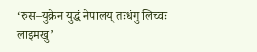‘रुस–युक्रेन युद्धं नेपालय् तःधंगु लिच्वः लाइमखु’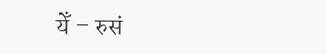येँ – रुसं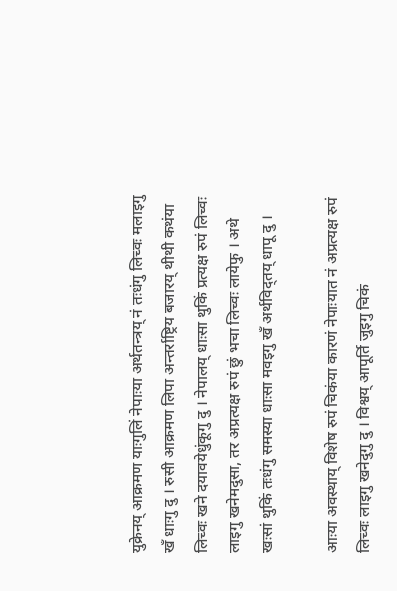युक्रेनय् आक्रमण याःगुलिं नेपाःया अर्थतन्त्रय् नं तःधंगु लिच्वः मलाइगु खँ धाःगु दु । रुसी आक्रमण लिपा अन्तर्राष्ट्रिय बजारय् थीथी कथंया लिच्वः खने दयावयेधुंकूगु दु । नेपालय् धाःसा थुकिं प्रत्यक्ष रुपं लिच्वः लाइगु खनेमदुसा, तर अप्रत्यक्ष रुपं छुं भचा लिच्वः लायेफु । अथे खःसां थुकिं तःधंगु समस्या धाःसा मवइगु खँ अर्थविद्तय् धापू दु ।

आःया अवस्थाय् विशेष रुपं चिकंया कारणं नेपाःयात नं अप्रत्यक्ष रुपं लिच्वः लाइगु खनेदुगु दु । विश्वय् आपूर्ति जुइगु चिकं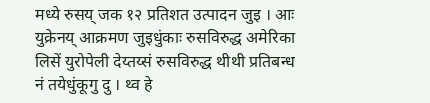मध्ये रुसय् जक १२ प्रतिशत उत्पादन जुइ । आः युक्रेनय् आक्रमण जुइधुंकाः रुसविरुद्ध अमेरिका लिसें युरोपेली देय्तय्सं रुसविरुद्ध थीथी प्रतिबन्ध नं तयेधुंकूगु दु । थ्व हे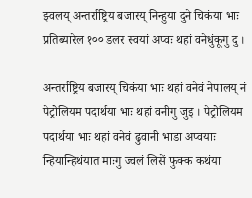झ्वलय् अन्तर्राष्ट्रिय बजारय् निन्हुया दुने चिकंया भाः प्रतिब्यारेल १०० डलर स्वयां अप्वः थहां वनेधुंकूगु दु ।

अन्तर्राष्ट्रिय बजारय् चिकंया भाः थहां वनेवं नेपालय् नं पेट्रोलियम पदार्थया भाः थहां वनीगु जुइ । पेट्रोलियम पदार्थया भाः थहां वनेवं ढुवानी भाडा अप्वयाः न्हियान्हिथंयात माःगु ज्वलं लिसें फुक्क कथंया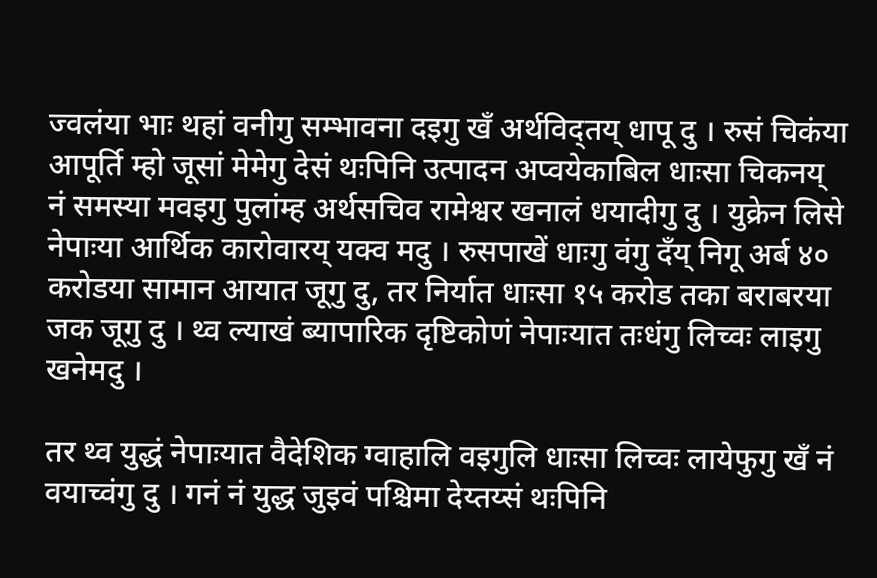ज्वलंया भाः थहां वनीगु सम्भावना दइगु खँ अर्थविद्तय् धापू दु । रुसं चिकंया आपूर्ति म्हो जूसां मेमेगु देसं थःपिनि उत्पादन अप्वयेकाबिल धाःसा चिकनय् नं समस्या मवइगु पुलांम्ह अर्थसचिव रामेश्वर खनालं धयादीगु दु । युक्रेन लिसे नेपाःया आर्थिक कारोवारय् यक्व मदु । रुसपाखें धाःगु वंगु दँय् निगू अर्ब ४० करोडया सामान आयात जूगु दु, तर निर्यात धाःसा १५ करोड तका बराबरया जक जूगु दु । थ्व ल्याखं ब्यापारिक दृष्टिकोणं नेपाःयात तःधंगु लिच्वः लाइगु खनेमदु ।

तर थ्व युद्धं नेपाःयात वैदेशिक ग्वाहालि वइगुलि धाःसा लिच्वः लायेफुगु खँ नं वयाच्वंगु दु । गनं नं युद्ध जुइवं पश्चिमा देय्तय्सं थःपिनि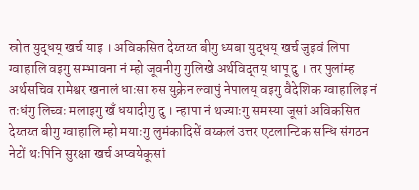स्रोत युद्धय् खर्च याइ । अविकसित देय्तय्त बीगु ध्यबा युद्धय् खर्च जुइवं लिपा ग्वाहालि वइगु सम्भावना नं म्हो जूवनीगु गुलिखे अर्थविद्तय् धापू दु । तर पुलांम्ह अर्थसचिव रामेश्वर खनालं धाःसा रुस युक्रेन ल्वापुं नेपालय् वइगु वैदेशिक ग्वाहालिइ नं तःधंगु लिच्वः मलाइगु खँ धयादीगु दु । न्हापा नं थज्याःगु समस्या जूसां अविकसित देय्तय्त बीगु ग्वाहालि म्हो मयाःगु लुमंकादिसें वय्कलं उत्तर एटलान्टिक सन्धि संगठन नेटों थःपिनि सुरक्षा खर्च अप्वयेकूसां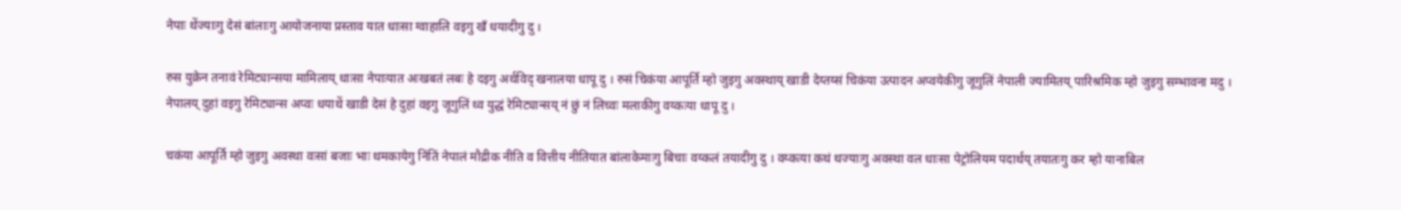नेपाः थेंज्याःगु देसं बांलाःगु आयोजनाया प्रस्ताव यात धाःसा ग्वाहालि वइगु खँ धयादीगु दु ।

रुस युक्रेन तनावं रेमिट्यान्सया मामिलाय् धाःसा नेपाःयात अःखबतं लबः हे दइगु अर्थविद् खनालया धापू दु । रुसं चिकंया आपूर्ति म्हो जुइगु अवस्थाय् खाडी देय्तय्सं चिकंया उत्पादन अप्वयेकीगु जूगुलिं नेपाली ज्यामितय् पारिश्रमिक म्हो जुइगु सम्भावना मदु । नेपालय् दुहां वइगु रेमिट्यान्स अप्वः धयाथें खाडी देसं हे दुहां वइगु जूगुलिं थ्व युद्धं रेमिट्यान्सय् नं छुं नं लिच्वः मलाकीगु वय्कःया धापू दु ।

चकंया आपूर्ति म्हो जुइगु अवस्था वःसां बजाः भाः थमकायेगु निंतिं नेपालं मौद्रीक नीति व वित्तीय नीतियात बांलाकेमाःगु बिचाः वय्कलं तयादीगु दु । वय्कःया कथं थज्याःगु अवस्था वल धाःसा पेट्रोलियम पदार्थय् तयातःगु कर म्हो यानाबिल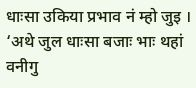धाःसा उकिया प्रभाव नं म्हो जुइ । ‘अथे जुल धाःसा बजाः भाः थहां वनीगु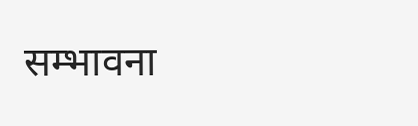सम्भावना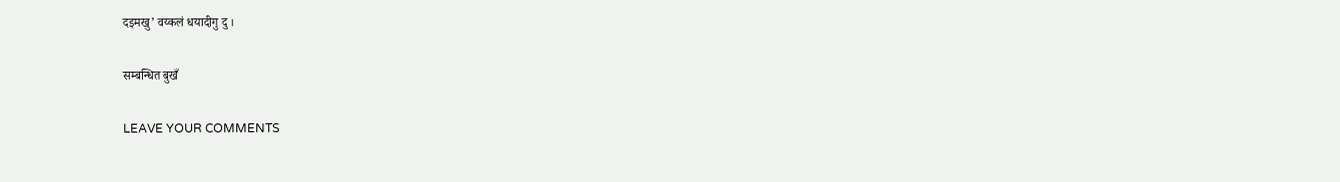दइमखु’ वय्कलं धयादीगु दु ।

सम्बन्धित बुखँ

LEAVE YOUR COMMENTS